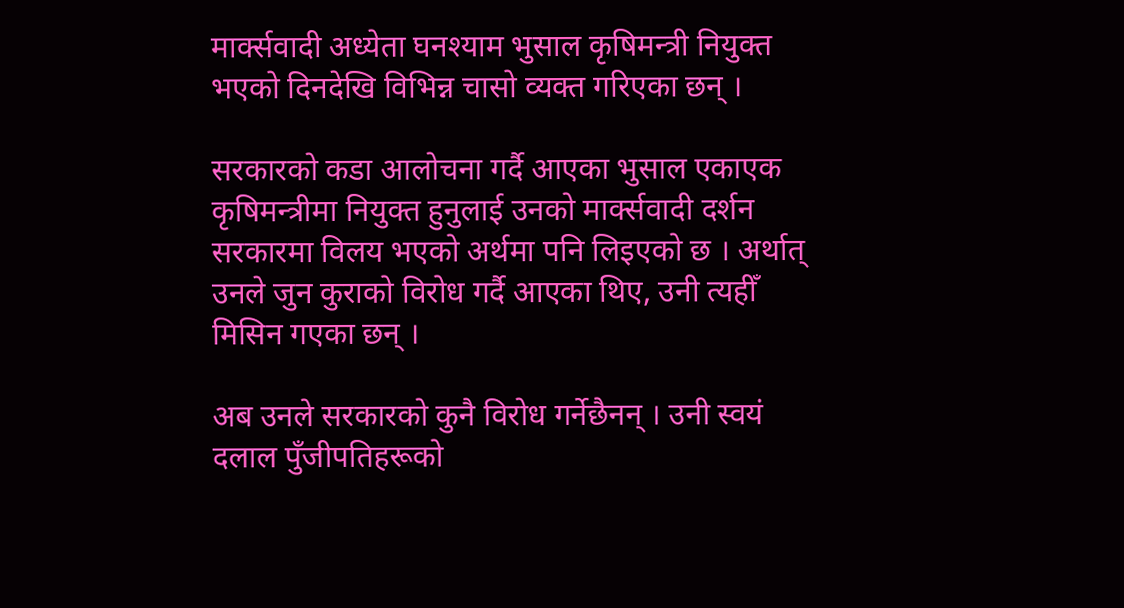मार्क्सवादी अध्येता घनश्याम भुसाल कृषिमन्त्री नियुक्त भएको दिनदेखि विभिन्न चासो व्यक्त गरिएका छन् ।

सरकारको कडा आलोचना गर्दै आएका भुसाल एकाएक कृषिमन्त्रीमा नियुक्त हुनुलाई उनको मार्क्सवादी दर्शन सरकारमा विलय भएको अर्थमा पनि लिइएको छ । अर्थात् उनले जुन कुराको विरोध गर्दै आएका थिए, उनी त्यहीँ मिसिन गएका छन् ।

अब उनले सरकारको कुनै विरोध गर्नेछैनन् । उनी स्वयं दलाल पुँजीपतिहरूको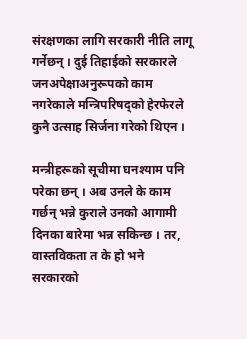संरक्षणका लागि सरकारी नीति लागू गर्नेछन् । दुई तिहाईको सरकारले जनअपेक्षाअनुरूपको काम नगरेकाले मन्त्रिपरिषद्को हेरफेरले कुनै उत्साह सिर्जना गरेको थिएन ।

मन्त्रीहरूको सूचीमा घनश्याम पनि परेका छन् । अब उनले के काम गर्छन् भन्ने कुराले उनको आगामी दिनका बारेमा भन्न सकिन्छ । तर, वास्तविकता त के हो भने सरकारको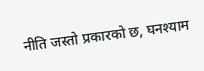नीति जस्तो प्रकारको छ, घनश्याम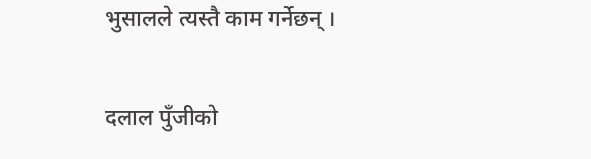भुसालले त्यस्तै काम गर्नेछन् ।

दलाल पुँजीको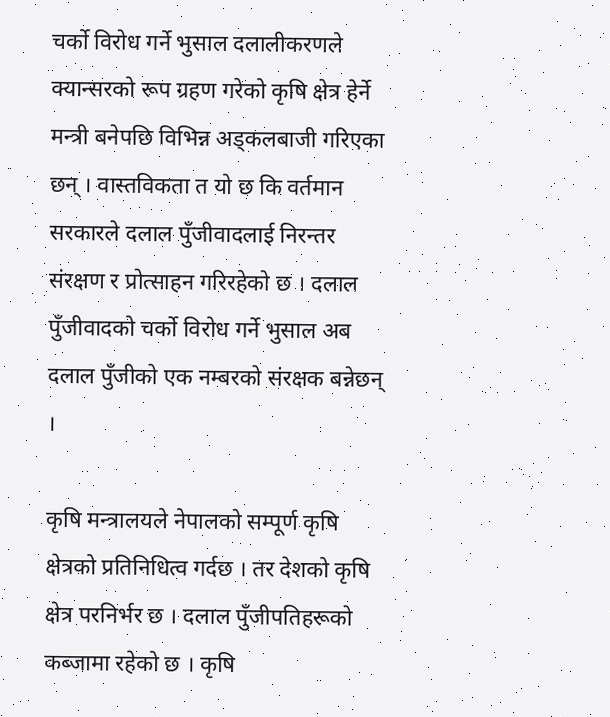चर्को विरोध गर्ने भुसाल दलालीकरणले क्यान्सरको रूप ग्रहण गरेको कृषि क्षेत्र हेर्ने मन्त्री बनेपछि विभिन्न अड्कलबाजी गरिएका छन् । वास्तविकता त यो छ कि वर्तमान सरकारले दलाल पुँजीवादलाई निरन्तर संरक्षण र प्रोत्साहन गरिरहेको छ । दलाल पुँजीवादको चर्को विरोध गर्ने भुसाल अब दलाल पुँजीको एक नम्बरको संरक्षक बन्नेछन् ।

कृषि मन्त्रालयले नेपालको सम्पूर्ण कृषि क्षेत्रको प्रतिनिधित्व गर्दछ । तर देशको कृषि क्षेत्र परनिर्भर छ । दलाल पुँजीपतिहरूको कब्जामा रहेको छ । कृषि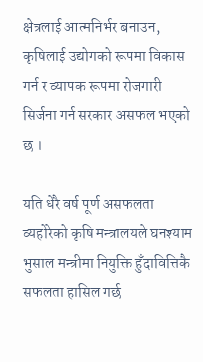क्षेत्रलाई आत्मनिर्भर बनाउन, कृषिलाई उद्योगको रूपमा विकास गर्न र व्यापक रूपमा रोजगारी सिर्जना गर्न सरकार असफल भएको छ ।

यति धेरै वर्ष पूर्ण असफलता व्यहोरेको कृषि मन्त्रालयले घनश्याम भुसाल मन्त्रीमा नियुक्ति हुँदावित्तिकै सफलता हासिल गर्छ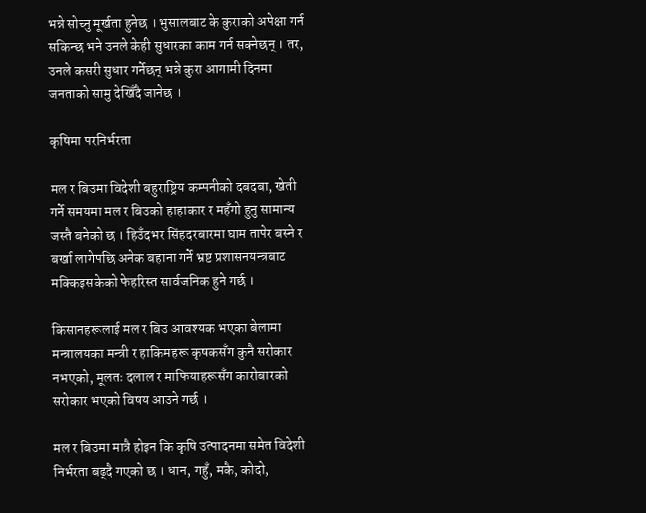भन्ने सोच्नु मूर्खता हुनेछ । भुसालबाट के कुराको अपेक्षा गर्न सकिन्छ भने उनले केही सुधारका काम गर्न सक्नेछन् । तर, उनले कसरी सुधार गर्नेछन् भन्ने कुरा आगामी दिनमा जनताको सामु देखिँदै जानेछ ।

कृषिमा परनिर्भरता

मल र बिउमा विदेशी बहुराष्ट्रिय कम्पनीको दबदबा, खेती गर्ने समयमा मल र बिउको हाहाकार र महँगो हुनु सामान्य जस्तै बनेको छ । हिउँदभर सिंहदरबारमा घाम तापेर बस्ने र बर्खा लागेपछि अनेक बहाना गर्ने भ्रष्ट प्रशासनयन्त्रबाट मक्किइसकेको फेहरिस्त सार्वजनिक हुने गर्छ ।

किसानहरूलाई मल र बिउ आवश्यक भएका बेलामा मन्त्रालयका मन्त्री र हाकिमहरू कृषकसँग कुनै सरोकार नभएको, मूलतः दलाल र माफियाहरूसँग कारोबारको सरोकार भएको विषय आउने गर्छ ।

मल र बिउमा मात्रै होइन कि कृषि उत्पादनमा समेत विदेशी निर्भरता बढ्दै गएको छ । धान, गहुँ, मकै, कोदो,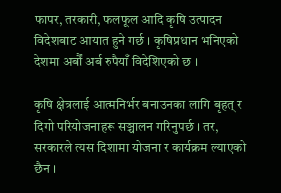फापर, तरकारी, फलफूल आदि कृषि उत्पादन विदेशबाट आयात हुने गर्छ । कृषिप्रधान भनिएको देशमा अर्बौं अर्ब रुपैयाँ विदेशिएको छ ।

कृषि क्षेत्रलाई आत्मनिर्भर बनाउनका लागि बृहत् र दिगो परियोजनाहरू सञ्चालन गरिनुपर्छ । तर, सरकारले त्यस दिशामा योजना र कार्यक्रम ल्याएको छैन ।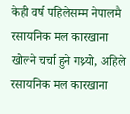केही वर्ष पहिलेसम्म नेपालमै रसायनिक मल कारखाना खोल्ने चर्चा हुने गथ्र्यो, अहिले रसायनिक मल कारखाना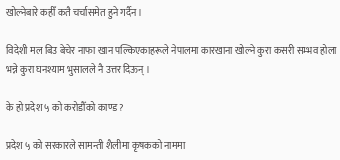खोल्नेबारे कहीँ कतै चर्चासमेत हुने गर्दैन ।

विदेशी मल बिउ बेचेर नाफा खान पल्किएकाहरूले नेपालमा कारखाना खोल्ने कुरा कसरी सम्भव होला भन्ने कुरा घनश्याम भुसालले नै उत्तर दिऊन् ।

के हो प्रदेश ५ को करोडौँको काण्ड ?

प्रदेश ५ को सरकारले सामन्ती शैलीमा कृषकको नाममा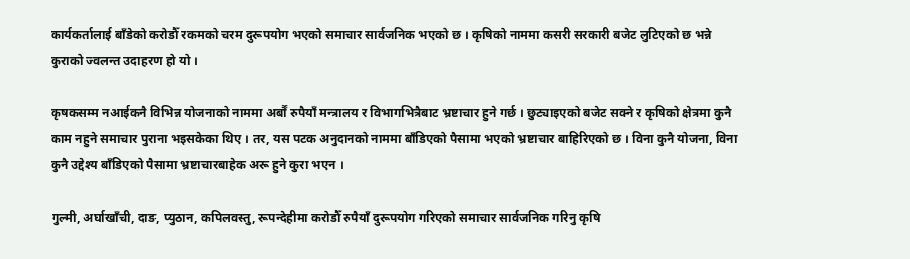कार्यकर्तालाई बाँडेको करोडौँ रकमको चरम दुरूपयोग भएको समाचार सार्वजनिक भएको छ । कृषिको नाममा कसरी सरकारी बजेट लुटिएको छ भन्ने कुराको ज्वलन्त उदाहरण हो यो ।

कृषकसम्म नआईकनै विभिन्न योजनाको नाममा अर्बौं रुपैयाँ मन्त्रालय र विभागभित्रैबाट भ्रष्टाचार हुने गर्छ । छुट्याइएको बजेट सक्ने र कृषिको क्षेत्रमा कुनै काम नहुने समाचार पुराना भइसकेका थिए । तर, यस पटक अनुदानको नाममा बाँडिएको पैसामा भएको भ्रष्टाचार बाहिरिएको छ । विना कुनै योजना, विना कुनै उद्देश्य बाँडिएको पैसामा भ्रष्टाचारबाहेक अरू हुने कुरा भएन ।

गुल्मी, अर्घाखाँची, दाङ, प्युठान, कपिलवस्तु, रूपन्देहीमा करोडौँ रुपैयाँ दुरूपयोग गरिएको समाचार सार्वजनिक गरिनु कृषि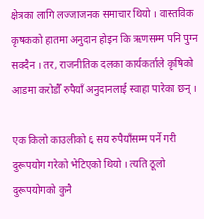क्षेत्रका लागि लज्जाजनक समाचार थियो । वास्तविक कृषकको हातमा अनुदान होइन कि ऋणसम्म पनि पुग्न सक्दैन । तर, राजनीतिक दलका कार्यकर्ताले कृषिको आडमा करोडौँ रुपैयाँ अनुदानलाई स्वाहा पारेका छन् ।

एक किलो काउलीको ६ सय रुपैयाँसम्म पर्ने गरी दुरूपयोग गरेको भेटिएको थियो । त्यति ठूलो दुरूपयोगको कुनै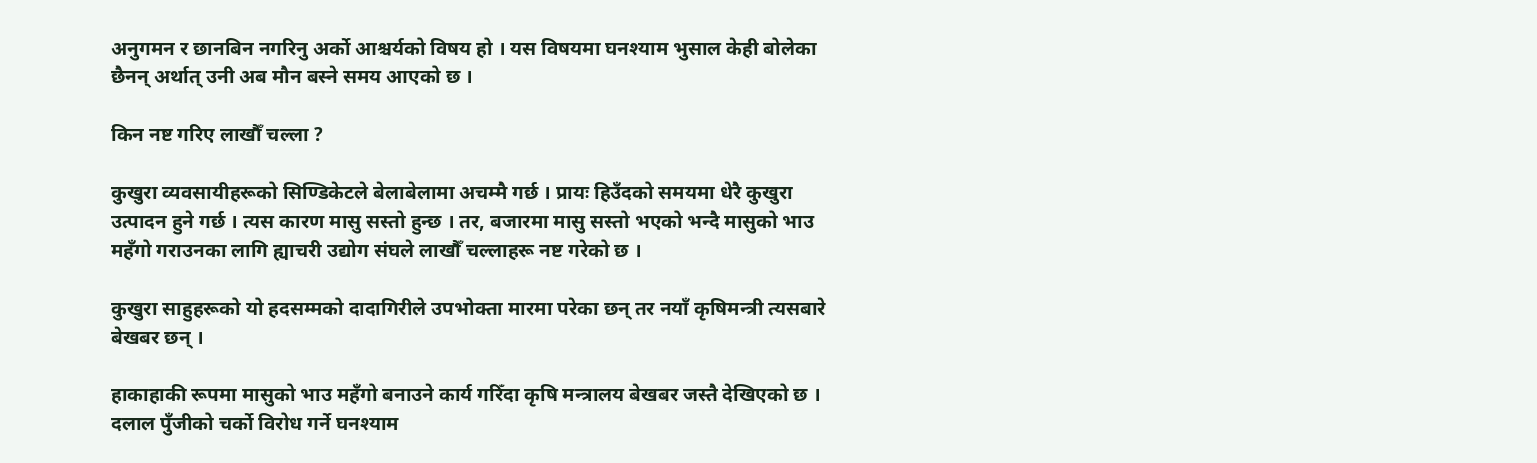अनुगमन र छानबिन नगरिनु अर्को आश्चर्यको विषय हो । यस विषयमा घनश्याम भुसाल केही बोलेका छैनन् अर्थात् उनी अब मौन बस्ने समय आएको छ ।

किन नष्ट गरिए लाखौँ चल्ला ?

कुखुरा व्यवसायीहरूको सिण्डिकेटले बेलाबेलामा अचम्मै गर्छ । प्रायः हिउँदको समयमा धेरै कुखुरा उत्पादन हुने गर्छ । त्यस कारण मासु सस्तो हुन्छ । तर, बजारमा मासु सस्तो भएको भन्दै मासुको भाउ महँगो गराउनका लागि ह्याचरी उद्योग संघले लाखौँ चल्लाहरू नष्ट गरेको छ ।

कुखुरा साहुहरूको यो हदसम्मको दादागिरीले उपभोक्ता मारमा परेका छन् तर नयाँ कृषिमन्त्री त्यसबारे बेखबर छन् ।

हाकाहाकी रूपमा मासुको भाउ महँगो बनाउने कार्य गरिँदा कृषि मन्त्रालय बेखबर जस्तै देखिएको छ । दलाल पुँजीको चर्को विरोध गर्ने घनश्याम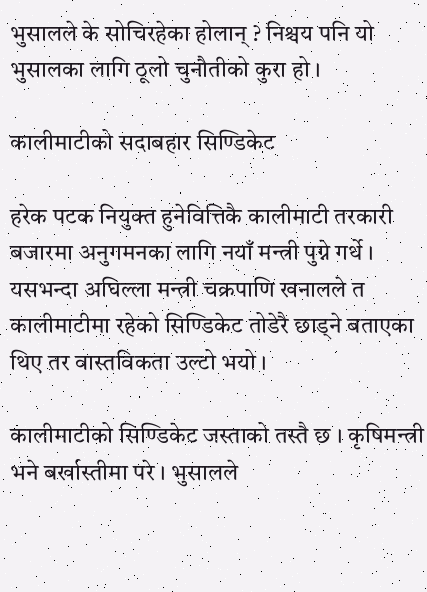भुसालले के सोचिरहेका होलान् ? निश्चय पनि यो भुसालका लागि ठूलो चुनौतीको कुरा हो ।

कालीमाटीको सदाबहार सिण्डिकेट

हरेक पटक नियुक्त हुनेवित्तिकै कालीमाटी तरकारी बजारमा अनुगमनका लागि नयाँ मन्त्री पुग्ने गर्थे । यसभन्दा अघिल्ला मन्त्री चक्रपाणि खनालले त कालीमाटीमा रहेको सिण्डिकेट तोडेरै छाड्ने बताएका थिए तर वास्तविकता उल्टो भयो ।

कालीमाटीको सिण्डिकेट जस्ताको तस्तै छ । कृषिमन्त्री भने बर्खास्तीमा परे । भुसालले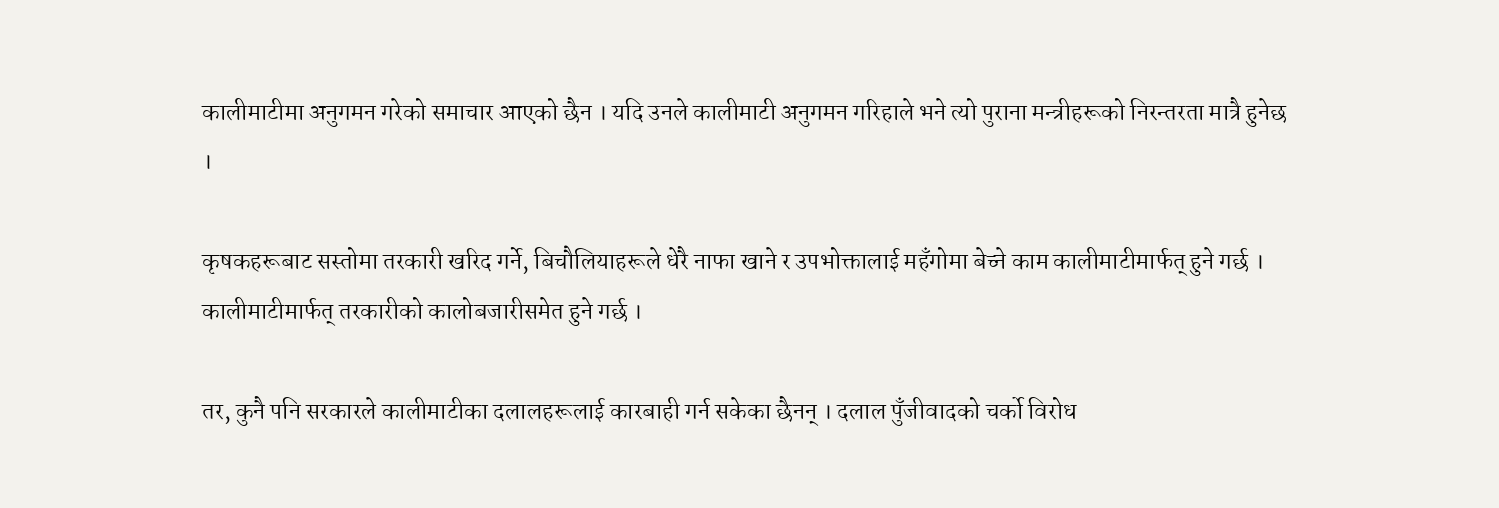कालीमाटीमा अनुगमन गरेको समाचार आएको छैन । यदि उनले कालीमाटी अनुगमन गरिहाले भने त्यो पुराना मन्त्रीहरूको निरन्तरता मात्रै हुनेछ ।

कृषकहरूबाट सस्तोमा तरकारी खरिद गर्ने, बिचौलियाहरूले धेरै नाफा खाने र उपभोक्तालाई महँगोमा बेच्ने काम कालीमाटीमार्फत् हुने गर्छ । कालीमाटीमार्फत् तरकारीको कालोबजारीसमेत हुने गर्छ ।

तर, कुनै पनि सरकारले कालीमाटीका दलालहरूलाई कारबाही गर्न सकेका छैनन् । दलाल पुँजीवादको चर्को विरोध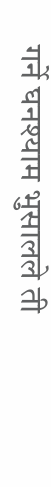गर्ने घनश्याम भुसालले ती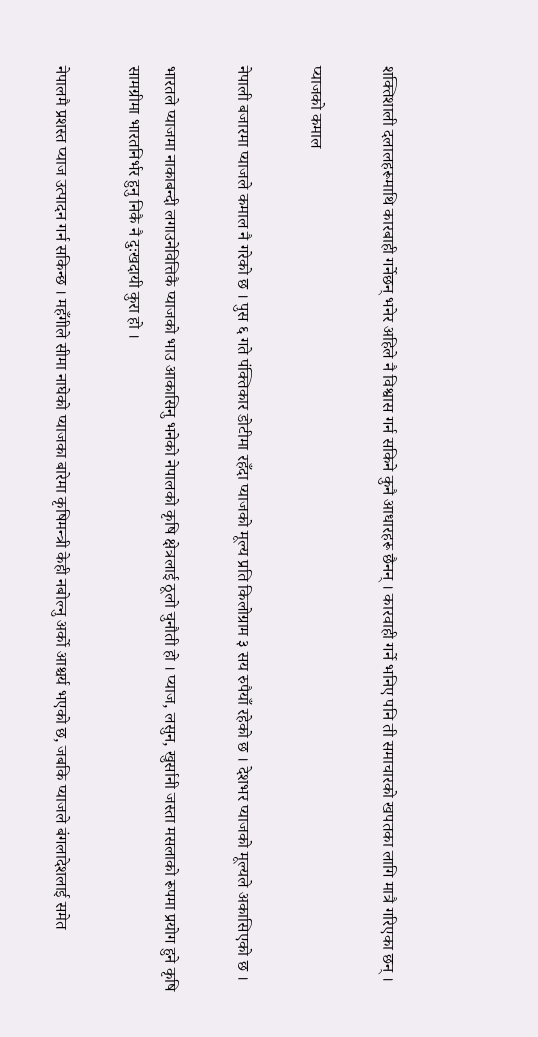शक्तिशाली दलालहरूमाथि कारबाही गर्नेछन् भनेर अहिले नै विश्वास गर्न सकिने कुनै आधारहरू छैनन् । कारवाही गर्ने भनिए पनि ती समाचारको खपतका लागि मात्रै गरिएका छन् ।

प्याजको कमाल

नेपाली बजारमा प्याजले कमाल नै गरेको छ । पुस ६ गते पंक्तिकार डोटीमा रहँदा प्याजको मूल्य प्रति किलोग्राम ३ सय रुपैयाँ रहेको छ । देशभर प्याजको मूल्यले अकासिएको छ ।

भारतले प्याजमा नाकाबन्दी लगाउनेवित्तिकै प्याजको भाउ आकासिनु भनेको नेपालको कृषि क्षेत्रलाई ठूलो चुनौती हो । प्याज, लसुन, खुर्सानी जस्ता मसलाको रूपमा प्रयोग हुने कृषि सामग्रीमा भारतनिर्भर हुनु निकै नै दुःखदायी कुरा हो ।

नेपालमै प्रशस्त प्याज उत्पादन गर्न सकिन्छ । महँगीले सीमा नाघेको प्याजका बारेमा कृषिमन्त्री केही नबोल्नु अर्को आश्चर्य भएको छ, जबकि प्याजले बंगलादेशलाई समेत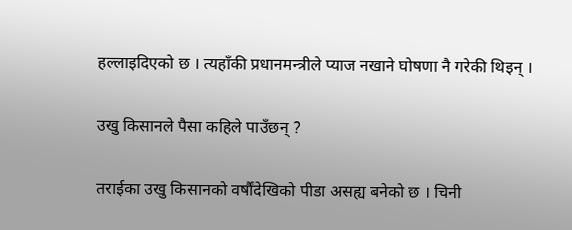हल्लाइदिएको छ । त्यहाँकी प्रधानमन्त्रीले प्याज नखाने घोषणा नै गरेकी थिइन् ।

उखु किसानले पैसा कहिले पाउँछन् ?

तराईका उखु किसानको वर्षौंदेखिको पीडा असह्य बनेको छ । चिनी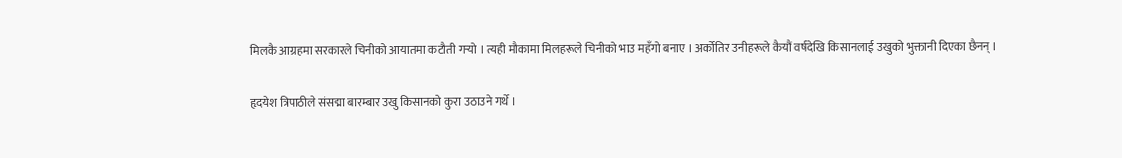मिलकै आग्रहमा सरकारले चिनीको आयातमा कटौती गर्‍यो । त्यही मौकामा मिलहरूले चिनीको भाउ महँगो बनाए । अर्कोतिर उनीहरूले कैयौं वर्षदेखि किसानलाई उखुको भुक्तानी दिएका छैनन् ।

हृदयेश त्रिपाठीले संसद्मा बारम्बार उखु किसानको कुरा उठाउने गर्थे ।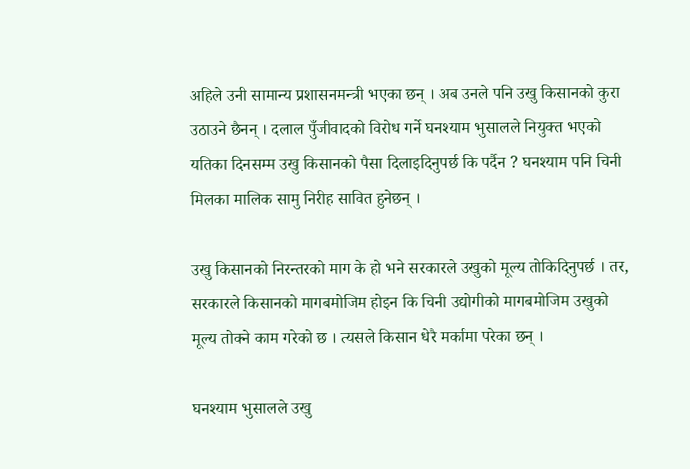अहिले उनी सामान्य प्रशासनमन्त्री भएका छन् । अब उनले पनि उखु किसानको कुरा उठाउने छैनन् । दलाल पुँजीवादको विरोध गर्ने घनश्याम भुसालले नियुक्त भएको यतिका दिनसम्म उखु किसानको पैसा दिलाइदिनुपर्छ कि पर्दैन ? घनश्याम पनि चिनी मिलका मालिक सामु निरीह सावित हुनेछन् ।

उखु किसानको निरन्तरको माग के हो भने सरकारले उखुको मूल्य तोकिदिनुपर्छ । तर, सरकारले किसानको मागबमोजिम होइन कि चिनी उद्योगीको मागबमोजिम उखुको मूल्य तोक्ने काम गरेको छ । त्यसले किसान धेरै मर्कामा परेका छन् ।

घनश्याम भुसालले उखु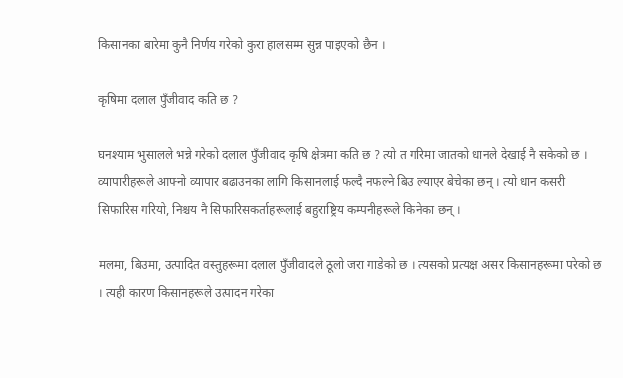किसानका बारेमा कुनै निर्णय गरेको कुरा हालसम्म सुन्न पाइएको छैन ।

कृषिमा दलाल पुँजीवाद कति छ ?

घनश्याम भुसालले भन्ने गरेको दलाल पुँजीवाद कृषि क्षेत्रमा कति छ ? त्यो त गरिमा जातको धानले देखाई नै सकेको छ । व्यापारीहरूले आफ्नो व्यापार बढाउनका लागि किसानलाई फल्दै नफल्ने बिउ ल्याएर बेचेका छन् । त्यो धान कसरी सिफारिस गरियो, निश्चय नै सिफारिसकर्ताहरूलाई बहुराष्ट्रिय कम्पनीहरूले किनेका छन् ।

मलमा, बिउमा, उत्पादित वस्तुहरूमा दलाल पुँजीवादले ठूलो जरा गाडेको छ । त्यसको प्रत्यक्ष असर किसानहरूमा परेको छ । त्यही कारण किसानहरूले उत्पादन गरेका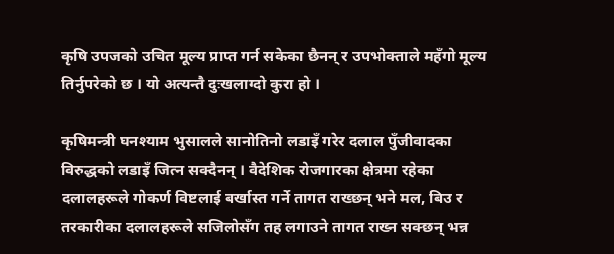कृषि उपजको उचित मूल्य प्राप्त गर्न सकेका छैनन् र उपभोक्ताले महँगो मूल्य तिर्नुपरेको छ । यो अत्यन्तै दुःखलाग्दो कुरा हो ।

कृषिमन्त्री घनश्याम भुसालले सानोतिनो लडाइँ गरेर दलाल पुँजीवादका विरुद्धको लडाइँ जित्न सक्दैनन् । वैदेशिक रोजगारका क्षेत्रमा रहेका दलालहरूले गोकर्ण विष्टलाई बर्खास्त गर्ने तागत राख्छन् भने मल, बिउ र तरकारीका दलालहरूले सजिलोसँग तह लगाउने तागत राख्न सक्छन् भन्न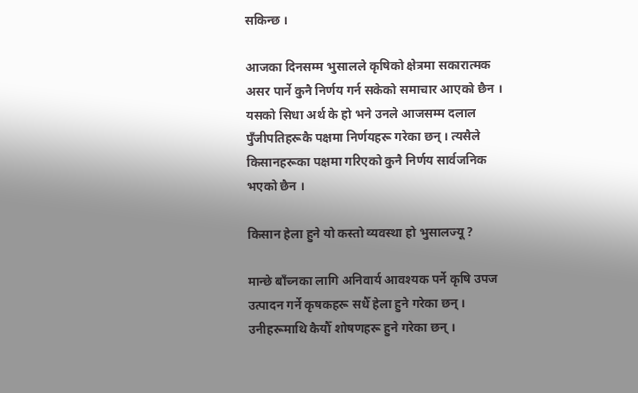सकिन्छ ।

आजका दिनसम्म भुसालले कृषिको क्षेत्रमा सकारात्मक असर पार्ने कुनै निर्णय गर्न सकेको समाचार आएको छैन । यसको सिधा अर्थ के हो भने उनले आजसम्म दलाल पुँजीपतिहरूकै पक्षमा निर्णयहरू गरेका छन् । त्यसैले किसानहरूका पक्षमा गरिएको कुनै निर्णय सार्वजनिक भएको छैन ।

किसान हेला हुने यो कस्तो व्यवस्था हो भुसालज्यू ?

मान्छे बाँच्नका लागि अनिवार्य आवश्यक पर्ने कृषि उपज उत्पादन गर्ने कृषकहरू सधैँ हेला हुने गरेका छन् । उनीहरूमाथि कैयौँ शोषणहरू हुने गरेका छन् ।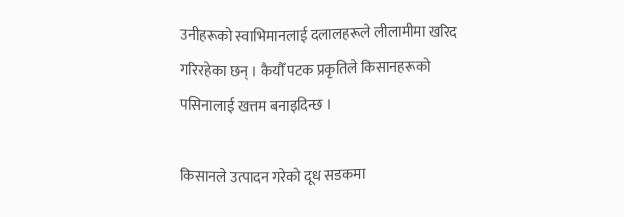उनीहरूको स्वाभिमानलाई दलालहरूले लीलामीमा खरिद गरिरहेका छन् । कैयौँ पटक प्रकृतिले किसानहरूको पसिनालाई खत्तम बनाइदिन्छ ।

किसानले उत्पादन गरेको दूध सडकमा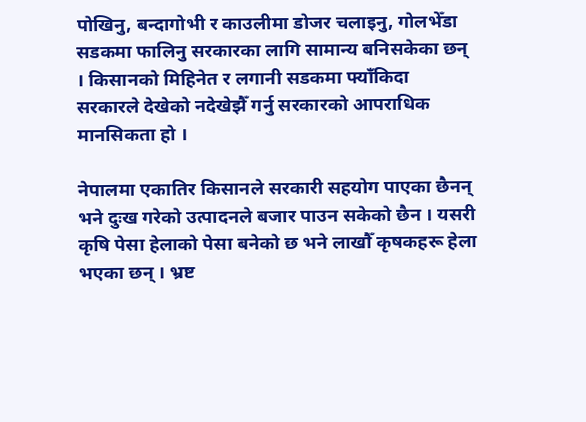पोखिनु, बन्दागोभी र काउलीमा डोजर चलाइनु, गोलभेँडा सडकमा फालिनु सरकारका लागि सामान्य बनिसकेका छन् । किसानको मिहिनेत र लगानी सडकमा फ्याँकिदा सरकारले देखेको नदेखेझैँ गर्नु सरकारको आपराधिक मानसिकता हो ।

नेपालमा एकातिर किसानले सरकारी सहयोग पाएका छैनन् भने दुःख गरेको उत्पादनले बजार पाउन सकेको छैन । यसरी कृषि पेसा हेलाको पेसा बनेको छ भने लाखौँ कृषकहरू हेला भएका छन् । भ्रष्ट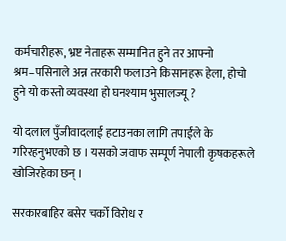कर्मचारीहरू, भ्रष्ट नेताहरू सम्मानित हुने तर आफ्नो श्रम–पसिनाले अन्न तरकारी फलाउने किसानहरू हेला, होचो हुने यो कस्तो व्यवस्था हो घनश्याम भुसालज्यू ?

यो दलाल पुँजीवादलाई हटाउनका लागि तपाईंले के गरिरहनुभएको छ । यसको जवाफ सम्पूर्ण नेपाली कृषकहरूले खोजिरहेका छन् ।

सरकारबाहिर बसेर चर्को विरोध र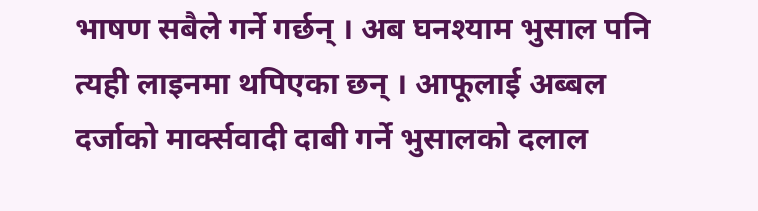भाषण सबैले गर्ने गर्छन् । अब घनश्याम भुसाल पनि त्यही लाइनमा थपिएका छन् । आफूलाई अब्बल दर्जाको मार्क्सवादी दाबी गर्ने भुसालको दलाल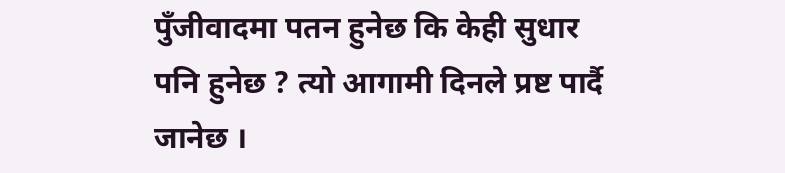पुँजीवादमा पतन हुनेछ कि केही सुधार पनि हुनेछ ? त्यो आगामी दिनले प्रष्ट पार्दै जानेछ ।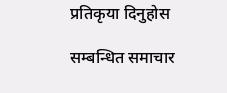प्रतिकृया दिनुहोस

सम्बन्धित समाचार